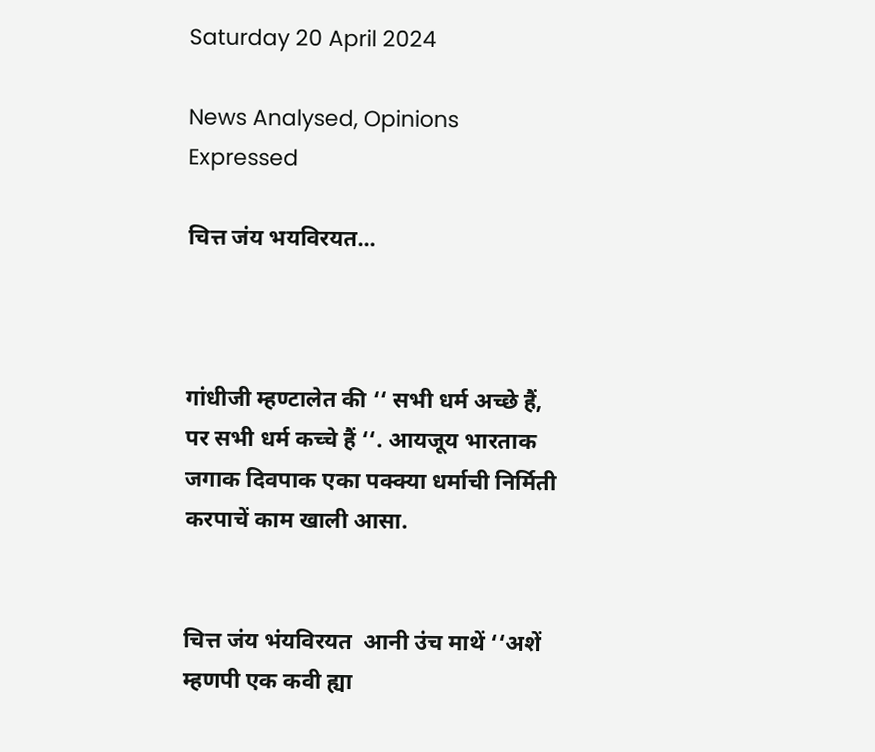Saturday 20 April 2024

News Analysed, Opinions Expressed

चित्त जंय भयविरयत...



गांधीजी म्हण्टालेत की ‘‘ सभी धर्म अच्छे हैं, पर सभी धर्म कच्चे हैं ‘‘. आयजूय भारताक जगाक दिवपाक एका पक्क्या धर्माची निर्मिती करपाचें काम खाली आसा.


चित्त जंय भंयविरयत  आनी उंच माथें ‘‘अशें म्हणपी एक कवी ह्या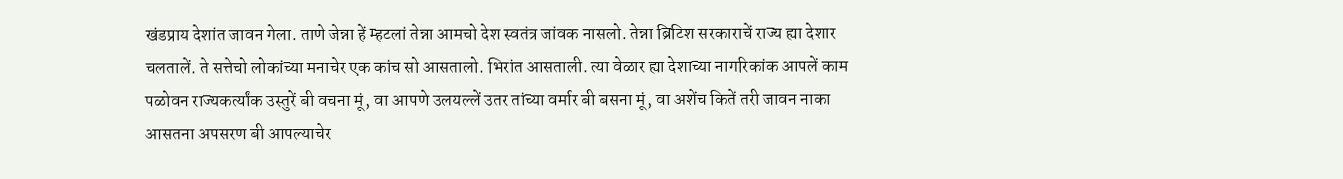खंडप्राय देशांत जावन गेला. ताणे जेन्ना हें म्हटलां तेन्ना आमचो देश स्वतंत्र जांवक नासलो. तेन्ना ब्रिटिश सरकाराचें राज्य ह्या देशार चलतालें. ते सत्तेचो लोकांच्या मनाचेर एक कांच सो आसतालो. भिरांत आसताली. त्या वेळार ह्या देशाच्या नागरिकांक आपलें काम पळोवन राज्यकर्त्यांक उस्तुरें बी वचना मूं, वा आपणे उलयल्लें उतर तांच्या वर्मार बी बसना मूं, वा अशेंच कितें तरी जावन नाका आसतना अपसरण बी आपल्याचेर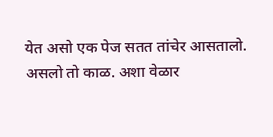येत असो एक पेज सतत तांचेर आसतालो. असलो तो काळ. अशा वेळार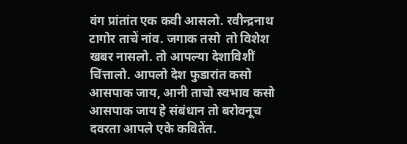वंग प्रांतांत एक कवी आसलो. रवीन्द्रनाथ टागोर ताचें नांव. जगाक तसो  तो विशेश खबर नासलो. तो आपल्या देशाविशीं चिंत्तालो. आपलो देश फुडारांत कसो आसपाक जाय, आनी ताचो स्वभाव कसो आसपाक जाय हे संबंधान तो बरोवनूच दवरता आपले एके कवितेंत.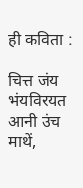ही कविता :

चित्त जंय भंयविरयत आनी उंच माथें,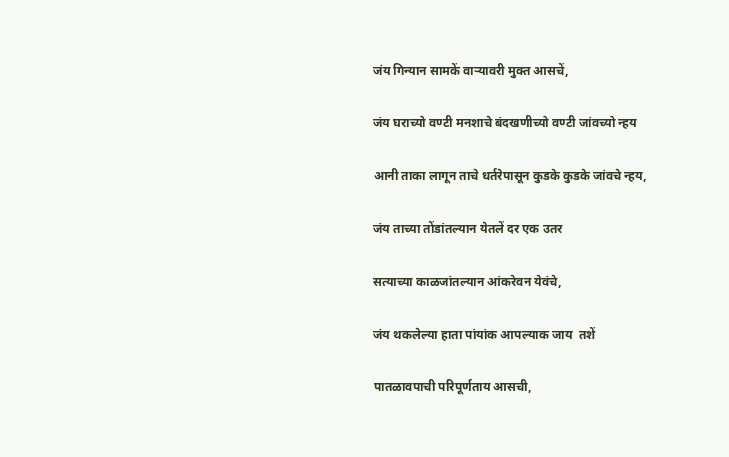जंय गिन्यान सामकें वार्‍यावरी मुक्त आसचें,

जंय घराच्यो वण्टी मनशाचे बंदखणीच्यो वण्टी जांवच्यो न्हय

आनी ताका लागून ताचे धर्तरेपासून कुडके कुडके जांवचे न्हय,

जंय ताच्या तोंडांतल्यान येतलें दर एक उतर

सत्याच्या काळजांतल्यान आंकरेवन येवंचे,

जंय थकलेल्या हाता पांयांक आपल्याक जाय  तशें

पातळावपाची परिपूर्णताय आसची,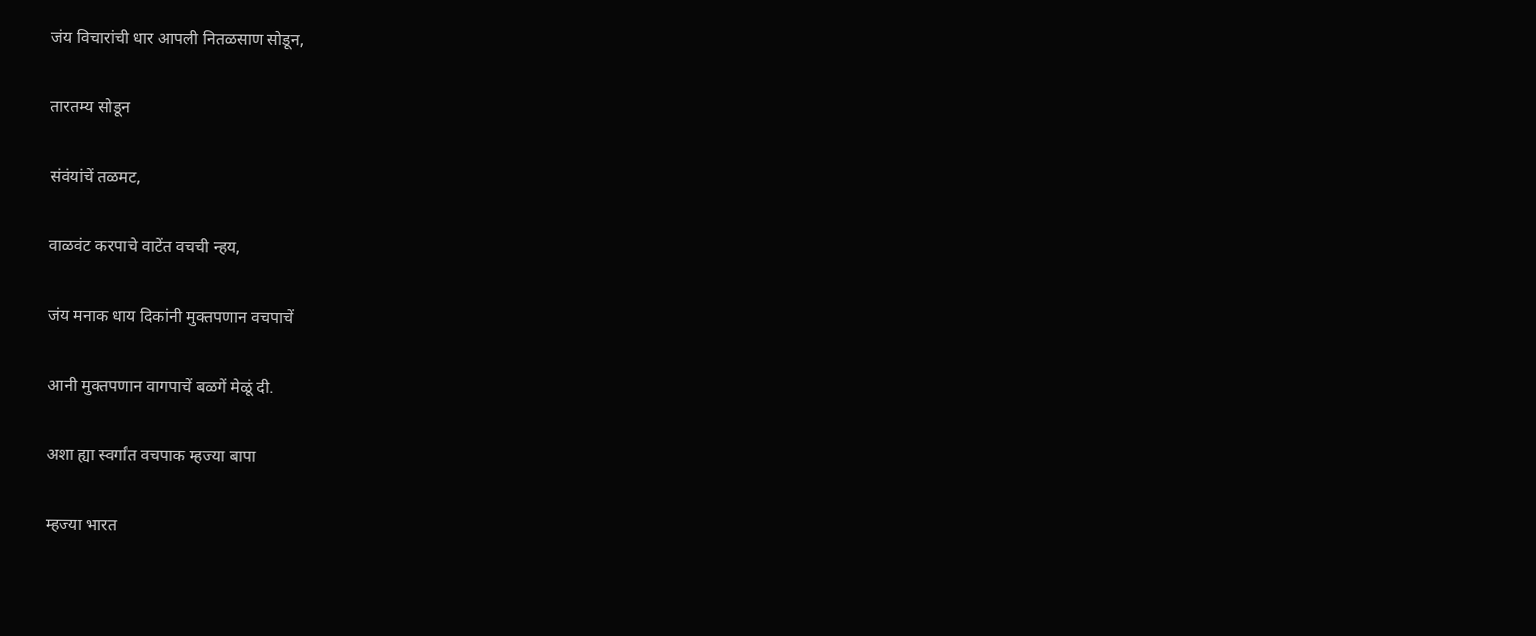जंय विचारांची धार आपली नितळसाण सोडून,

तारतम्य सोडून

संवंयांचें तळमट,

वाळवंट करपाचे वाटेंत वचची न्हय,

जंय मनाक धाय दिकांनी मुक्तपणान वचपाचें

आनी मुक्तपणान वागपाचें बळगें मेळूं दी.

अशा ह्या स्वर्गांत वचपाक म्हज्या बापा

म्हज्या भारत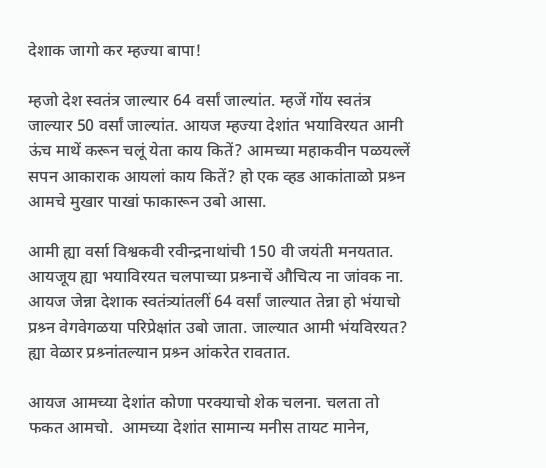देशाक जागो कर म्हज्या बापा!

म्हजो देश स्वतंत्र जाल्यार 64 वर्सां जाल्यांत. म्हजें गोंय स्वतंत्र जाल्यार 50 वर्सां जाल्यांत. आयज म्हज्या देशांत भयाविरयत आनी ऊंच माथें करून चलूं येता काय कितें? आमच्या महाकवीन पळयल्लें सपन आकाराक आयलां काय कितें? हो एक व्हड आकांताळो प्रश्र्न  आमचे मुखार पाखां फाकारून उबो आसा.

आमी ह्या वर्सा विश्वकवी रवीन्द्रनाथांची 150 वी जयंती मनयतात. आयजूय ह्या भयाविरयत चलपाच्या प्रश्र्नाचें औचित्य ना जांवक ना. आयज जेन्ना देशाक स्वतंत्र्यांतलीं 64 वर्सां जाल्यात तेन्ना हो भंयाचो प्रश्र्न वेगवेगळया परिप्रेक्षांत उबो जाता. जाल्यात आमी भंयविरयत? ह्या वेळार प्रश्र्नांतल्यान प्रश्र्न आंकरेत रावतात.

आयज आमच्या देशांत कोणा परक्याचो शेक चलना. चलता तो फकत आमचो.  आमच्या देशांत सामान्य मनीस तायट मानेन,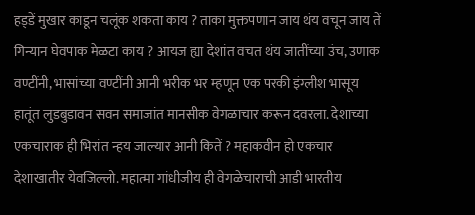हड्‌डें मुखार काडून चलूंक शकता काय ? ताका मुक्तपणान जाय थंय वचून जाय तें गिन्यान घेवपाक मेळटा काय ? आयज ह्या देशांत वचत थंय जातींच्या उंच, उणाक वण्टींनी, भासांच्या वण्टींनी आनी भरीक भर म्हणून एक परकी इंग्लीश भासूय हातूंत लुडबुडावन सवन समाजांत मानसीक वेगळाचार करून दवरला. देशाच्या एकचाराक ही भिरांत न्हय जाल्यार आनी कितें ? महाकवीन हो एकचार देशाखातीर येवजिल्लो. महात्मा गांधीजीय ही वेगळेचाराची आडी भारतीय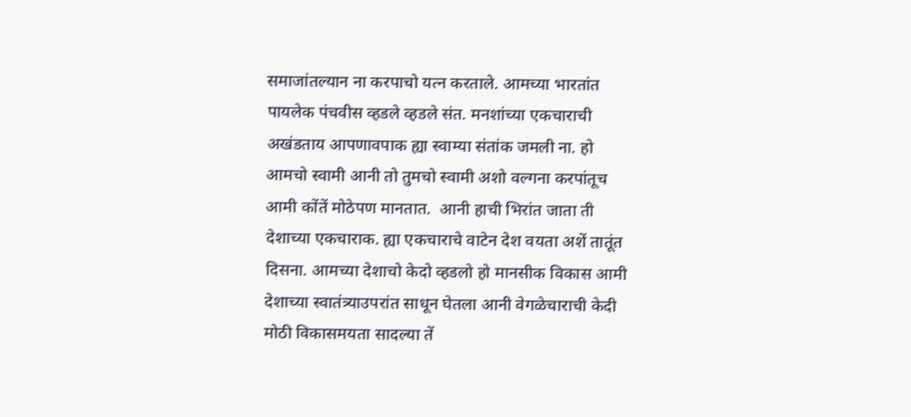समाजांतल्यान ना करपाचो यत्न करताले. आमच्या भारतांत पायलेक पंचवीस व्हडले व्हडले संत. मनशांच्या एकचाराची अखंडताय आपणावपाक ह्या स्वाम्या संतांक जमली ना. हो आमचो स्वामी आनी तो तुमचो स्वामी अशो वल्गना करपांतूच आमी कोंतें मोठेपण मानतात.  आनी हाची भिरांत जाता ती देशाच्या एकचाराक. ह्या एकचाराचे वाटेन देश वयता अशें तातूंत दिसना. आमच्या देशाचो केदो व्हडलो हो मानसीक विकास आमी देशाच्या स्वातंत्र्याउपरांत साधून घेतला आनी वेगळेचाराची केदी मोठी विकासमयता सादल्या तें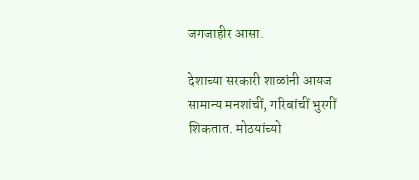जगजाहीर आसा.

देशाच्या सरकारी शाळांनी आयज सामान्य मनशांचीं, गरिबांचीं भुरगीं शिकतात. मोठयांच्यो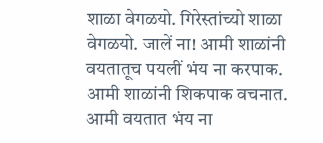शाळा वेगळयो. गिरेस्तांच्यो शाळा वेगळयो. जालें ना! आमी शाळांनी वयतातूच पयलीं भंय ना करपाक. आमी शाळांनी शिकपाक वचनात. आमी वयतात भंय ना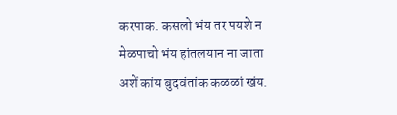करपाक. कसलो भंय तर पयशे न मेळपाचो भंय हांतलयान ना जाता अशें कांय बुदवंतांक कळळां खंय.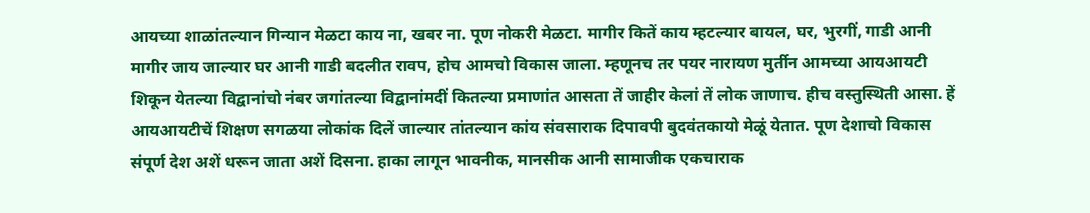आयच्या शाळांतल्यान गिन्यान मेळटा काय ना, खबर ना. पूण नोकरी मेळटा. मागीर कितें काय म्हटल्यार बायल, घर, भुरगीं, गाडी आनी मागीर जाय जाल्यार घर आनी गाडी बदलीत रावप, होच आमचो विकास जाला. म्हणूनच तर पयर नारायण मुर्तीन आमच्या आयआयटी शिकून येतल्या विद्वानांचो नंबर जगांतल्या विद्वानांमदीं कितल्या प्रमाणांत आसता तें जाहीर केलां तें लोक जाणाच. हीच वस्तुस्थिती आसा. हें आयआयटीचें शिक्षण सगळया लोकांक दिलें जाल्यार तांतल्यान कांय संवसाराक दिपावपी बुदवंतकायो मेळूं येतात. पूण देशाचो विकास संपूर्ण देश अशें धरून जाता अशें दिसना. हाका लागून भावनीक, मानसीक आनी सामाजीक एकचाराक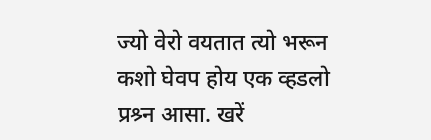ज्यो वेरो वयतात त्यो भरून कशो घेवप होय एक व्हडलो प्रश्र्न आसा. खरें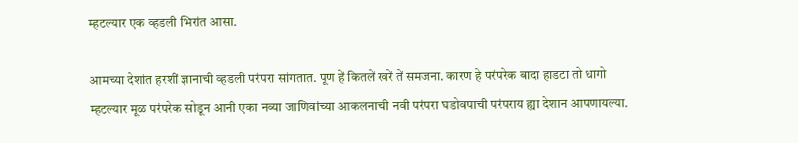म्हटल्यार एक व्हडली भिरांत आसा.

आमच्या देशांत हरशीं ज्ञानाची व्हडली परंपरा सांगतात. पूण हें कितलें खरें तें समजना. कारण हे परंपरेक बादा हाडटा तो धागो म्हटल्यार मूळ परंपरेक सोडून आनी एका नव्या जाणिवांच्या आकलनाची नवी परंपरा घडोवपाची परंपराय ह्या देशान आपणायल्या.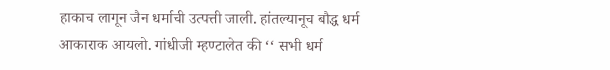हाकाच लागून जैन धर्माची उत्पत्ती जाली. हांतल्यानूच बौद्ध धर्म आकाराक आयलो. गांधीजी म्हण्टालेत की ‘‘ सभी धर्म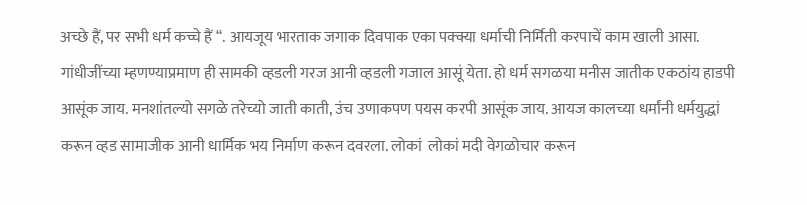अच्छे हैं, पर सभी धर्म कच्चे हैं ‘‘. आयजूय भारताक जगाक दिवपाक एका पक्क्या धर्माची निर्मिती करपाचें काम खाली आसा. गांधीजींच्या म्हणण्याप्रमाण ही सामकी व्हडली गरज आनी व्हडली गजाल आसूं येता. हो धर्म सगळया मनीस जातीक एकठांय हाडपी आसूंक जाय. मनशांतल्यो सगळे तरेच्यो जाती काती, उंच उणाकपण पयस करपी आसूंक जाय. आयज कालच्या धर्मांनी धर्मयुद्धां करून व्हड सामाजीक आनी धार्मिक भय निर्माण करून दवरला. लोकां  लोकां मदी वेगळोचार करून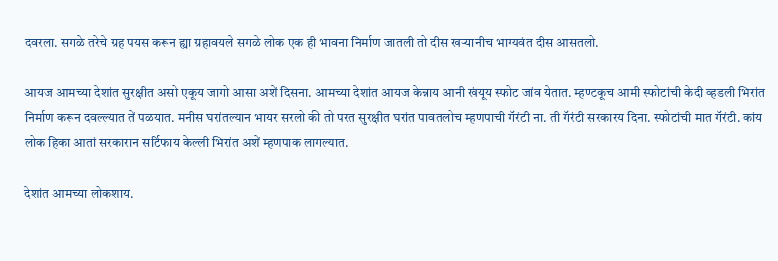दवरला. सगळे तरेचे ग्रह पयस करून ह्या ग्रहावयले सगळे लोक एक ही भावना निर्माण जातली तो दीस खर्‍यानीच भाग्यवंत दीस आसतलो.

आयज आमच्या देशांत सुरक्षीत असो एकूय जागो आसा अशें दिसना. आमच्या देशांत आयज केन्नाय आनी खंयूय स्फोट जांव येतात. म्हण्टकूच आमी स्फोटांची केदी व्हडली भिरांत निर्माण करून दवल्ल्यात तें पळयात. मनीस घरांतल्यान भायर सरलो की तो परत सुरक्षीत घरांत पावतलोच म्हणपाची गॅरंटी ना. ती गॅरंटी सरकारय दिना. स्फोटांची मात गॅरंटी. कांय लोक हिका आतां सरकारान सर्टिफाय केल्ली भिरांत अशें म्हणपाक लागल्यात.

देशांत आमच्या लोकशाय.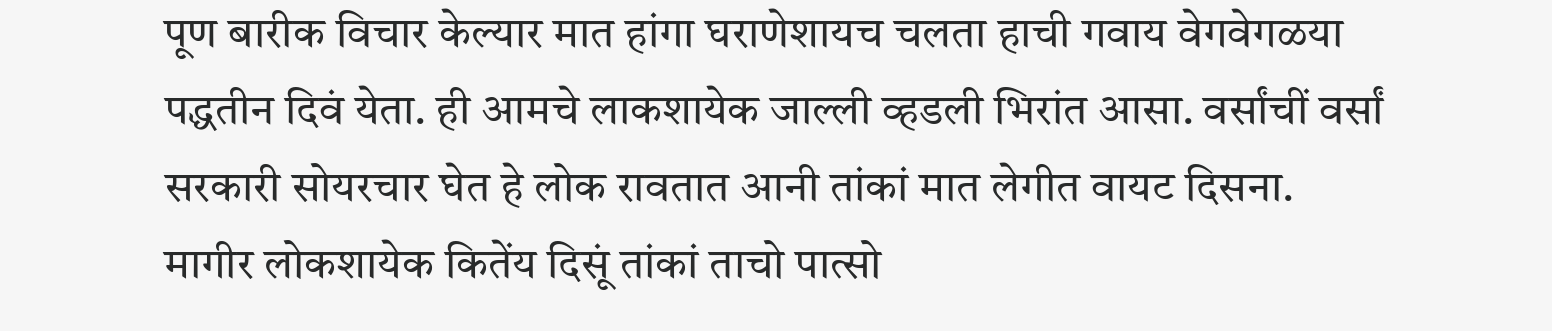पूण बारीक विचार केल्यार मात हांगा घराणेशायच चलता हाची गवाय वेगवेगळया पद्धतीन दिवं येता. ही आमचे लाकशायेक जाल्ली व्हडली भिरांत आसा. वर्सांचीं वर्सां सरकारी सोयरचार घेत हे लोक रावतात आनी तांकां मात लेगीत वायट दिसना. मागीर लोकशायेक कितेंय दिसूं तांकां ताचो पात्सो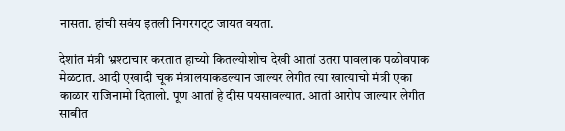नासता. हांची सवंय इतली निगरगट्‌ट जायत वयता.

देशांत मंत्री भ्रश्टाचार करतात हाच्यो कितल्योशोच देखी आतां उतरा पावलाक पळोवपाक मेळटात. आदी एखादी चूक मंत्रालयाकडल्यान जाल्यर लेगीत त्या खात्याचो मंत्री एका काळार राजिनामो दितालो. पूण आतां हे दीस पयसावल्यात. आतां आरोप जाल्यार लेगीत साबीत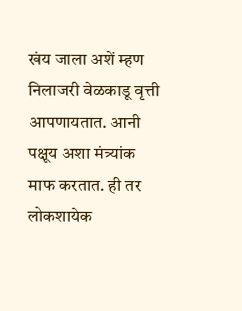खंय जाला अशें म्हण निलाजरी वेळकाडू वृत्ती आपणायतात. आनी पक्षूय अशा मंत्र्यांक माफ करतात. ही तर लोकशायेक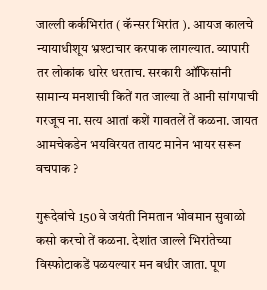जाल्ली कर्कभिरांत ( कॅन्सर भिरांत ). आयज कालचे न्यायाधीशूय भ्रश्टाचार करपाक लागल्यात. व्यापारी तर लोकांक धारेर धरताच. सरकारी ऑफिसांनी सामान्य मनशाची कितें गत जाल्या तें आनी सांगपाची गरजूच ना. सत्य आतां कशें गावतलें तें कळना. जायत आमचेकडेन भयविरयत तायट मानेन भायर सरून वचपाक ?

गुरूदेवांचे 150 वे जयंती निमतान भोवमान सुवाळो कसो करचो तें कळना. देशांत जाल्ले भिरांतेच्या विस्फोटाकडें पळयल्यार मन बधीर जाता. पूण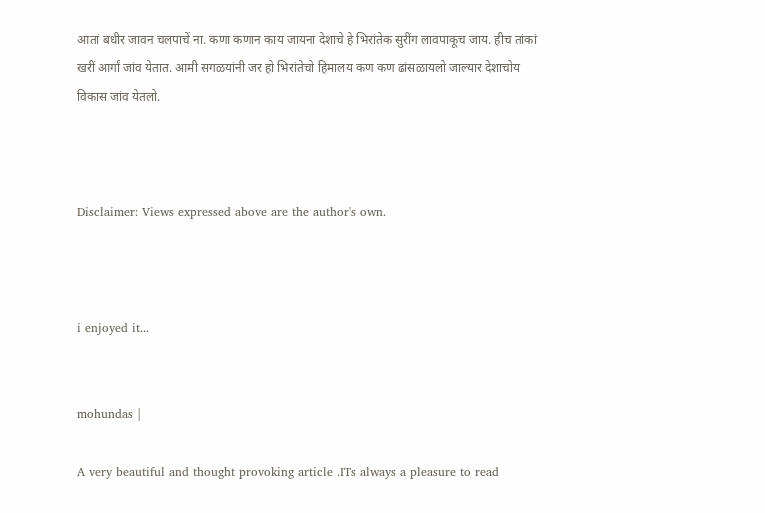आतां बधीर जावन चलपाचें ना. कणा कणान काय जायना देशाचे हे भिरांतेक सुरींग लावपाकूच जाय. हीच तांकां खरीं आर्गां जांव येतात. आमी सगळयांनी जर हो भिरांतेचो हिमालय कण कण ढांसळायलो जाल्यार देशाचोय विकास जांव येतलो.



Disclaimer: Views expressed above are the author's own.



i enjoyed it...


mohundas |

A very beautiful and thought provoking article .ITs always a pleasure to read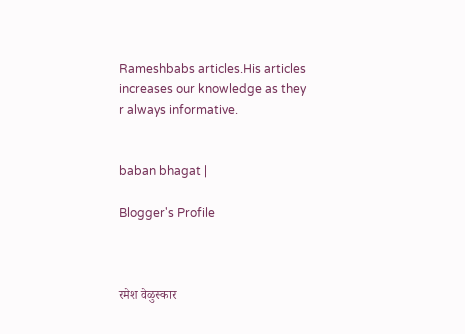Rameshbabs articles.His articles increases our knowledge as they r always informative.


baban bhagat |

Blogger's Profile



रमेश वेळुस्कार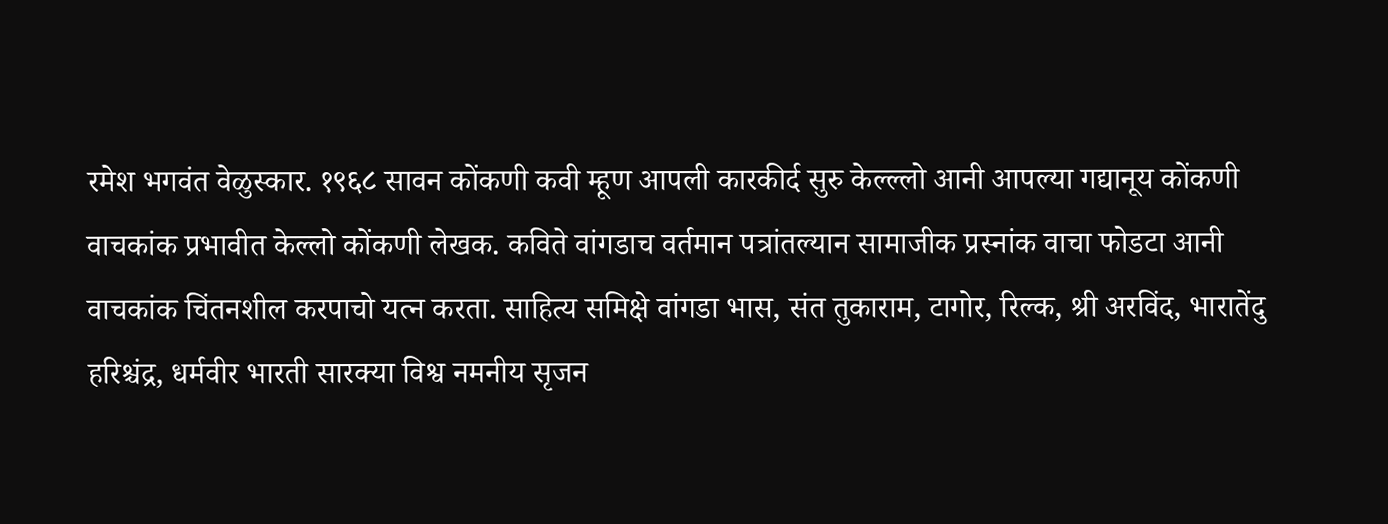रमेश भगवंत वेळुस्कार. १९६८ सावन कोंकणी कवी म्हूण आपली कारकीर्द सुरु केल्ल्लो आनी आपल्या गद्यानूय कोंकणी वाचकांक प्रभावीत केल्लो कोंकणी लेखक. कविते वांगडाच वर्तमान पत्रांतल्यान सामाजीक प्रस्नांक वाचा फोडटा आनी वाचकांक चिंतनशील करपाचो यत्न करता. साहित्य समिक्षे वांगडा भास, संत तुकाराम, टागोर, रिल्क, श्री अरविंद, भारातेंदु हरिश्चंद्र, धर्मवीर भारती सारक्या विश्व नमनीय सृजन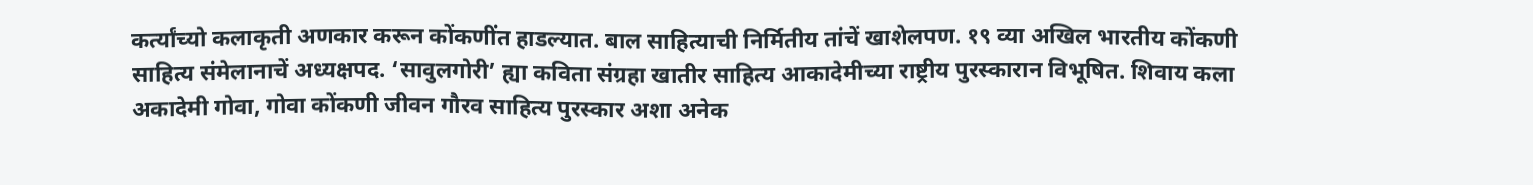कर्त्यांच्यो कलाकृती अणकार करून कोंकणींत हाडल्यात. बाल साहित्याची निर्मितीय तांचें खाशेलपण. १९ व्या अखिल भारतीय कोंकणी साहित्य संमेलानाचें अध्यक्षपद. ‘सावुलगोरी’ ह्या कविता संग्रहा खातीर साहित्य आकादेमीच्या राष्ट्रीय पुरस्कारान विभूषित. शिवाय कला अकादेमी गोवा, गोवा कोंकणी जीवन गौरव साहित्य पुरस्कार अशा अनेक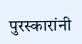पुरस्कारांनी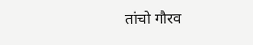तांचो गौरव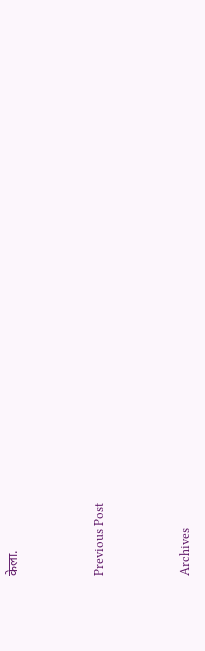केला.



Previous Post



Archives